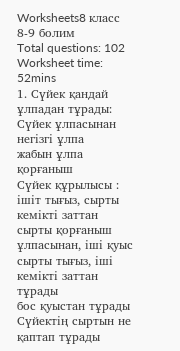Worksheets8 класс 8-9 болим
Total questions: 102
Worksheet time: 52mins
1. Сүйек қандай ұлпадан тұрады:
Сүйек ұлпасынан
негізгі ұлпа
жабын ұлпа
қорғаныш
Сүйек құрылысы :
ішіт тығыз, сырты кемікті заттан
сырты қорғаныш ұлпасынан, іші қуыс
сырты тығыз, іші кемікті заттан тұрады
бос қуыстан тұрады
Сүйектің сыртын не қаптап тұрады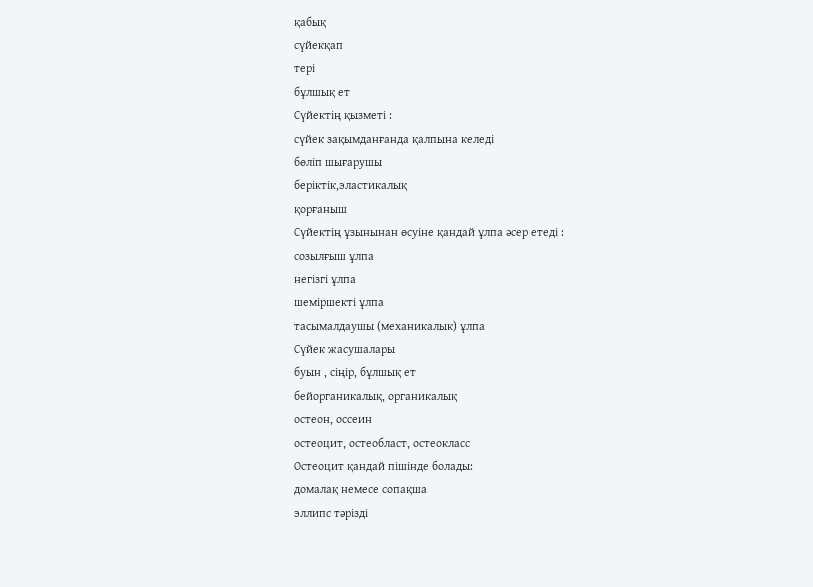қабық
сүйекқап
тері
бұлшық ет
Сүйектің қызметі :
сүйек зақымданғанда қалпына келеді
бөліп шығарушы
беріктік,эластикалық
қорғаныш
Сүйектің ұзынынан өсуіне қандай ұлпа әсер етеді :
созылғыш ұлпа
негізгі ұлпа
шеміршекті ұлпа
тасымалдаушы (механикалык) ұлпа
Сүйек жасушалары
буын , сіңір, бұлшық ет
бейорганикалық, органикалық
остеон, оссеин
остеоцит, остеобласт, остеокласс
Остеоцит қандай пішінде болады:
домалақ немесе сопақша
эллипс тәрізді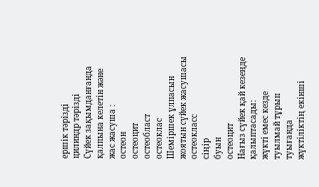ершік тәрізді
цилиндр тәрізді
Сүйек зақымданғанда қалпына келетін және жас жасуша :
остеон
остеоцит
остеобласт
остеоклас
Шеміршек ұлпасын жоятын сүйек жасушасы
остеокласс
сіңір
буын
остеоцит
Нағыз сүйек қай кезеңде қалыптасады:
жүкті емес кезде
туылмай тұрып
туығанда
жүктіліктің екінші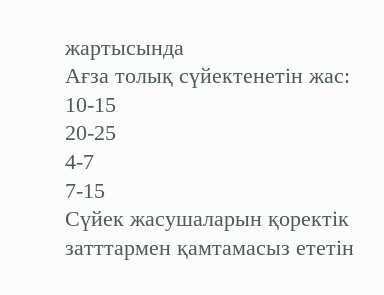жартысында
Ағза толық сүйектенетін жас:
10-15
20-25
4-7
7-15
Сүйек жасушаларын қоректік затттармен қамтамасыз ететін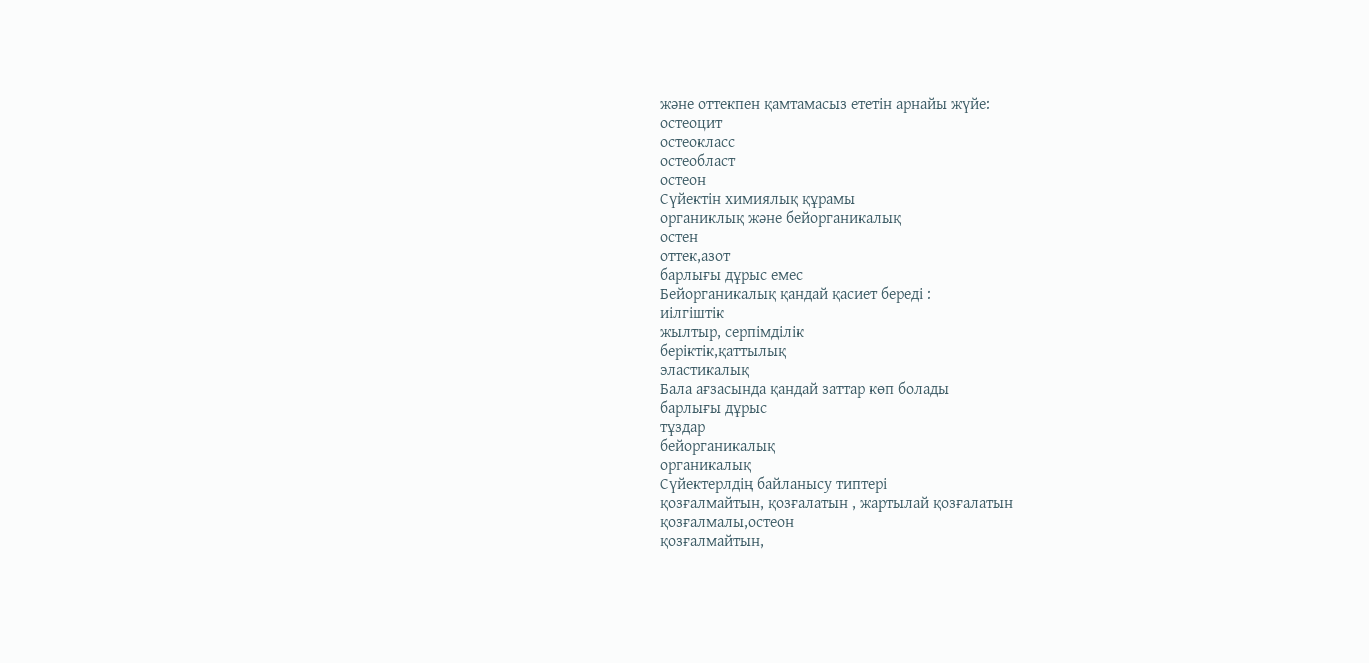және оттекпен қамтамасыз ететін арнайы жүйе:
остеоцит
остеокласс
остеобласт
остеон
Сүйектін химиялық құрамы
органиклық және бейорганикалық
остен
оттек,азот
барлығы дұрыс емес
Бейорганикалық қандай қасиет береді :
иілгіштік
жылтыр, серпімділік
беріктік,қаттылық
эластикалық
Бала ағзасында қандай заттар көп болады
барлығы дұрыс
тұздар
бейорганикалық
органикалық
Сүйектерлдің байланысу типтері
қозғалмайтын, қозғалатын , жартылай қозғалатын
қозғалмалы,остеон
қозғалмайтын,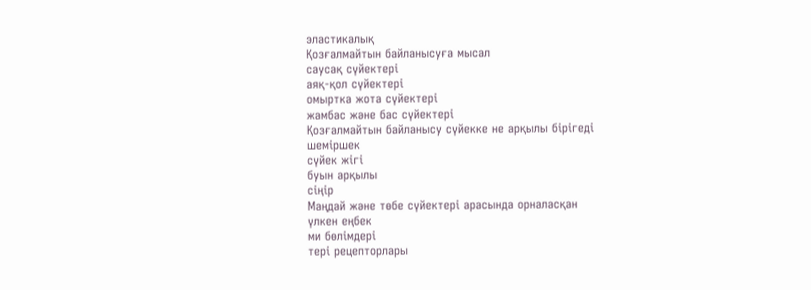эластикалық
Қозғалмайтын байланысуға мысал
саусақ сүйектері
аяқ-қол сүйектері
омыртка жота сүйектері
жамбас және бас сүйектері
Қозғалмайтын байланысу сүйекке не арқылы бірігеді
шеміршек
сүйек жігі
буын арқылы
сіңір
Маңдай және төбе сүйектері арасында орналасқан
үлкен еңбек
ми бөлімдері
тері рецепторлары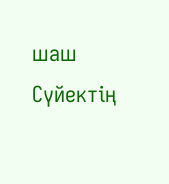шаш
Сүйектің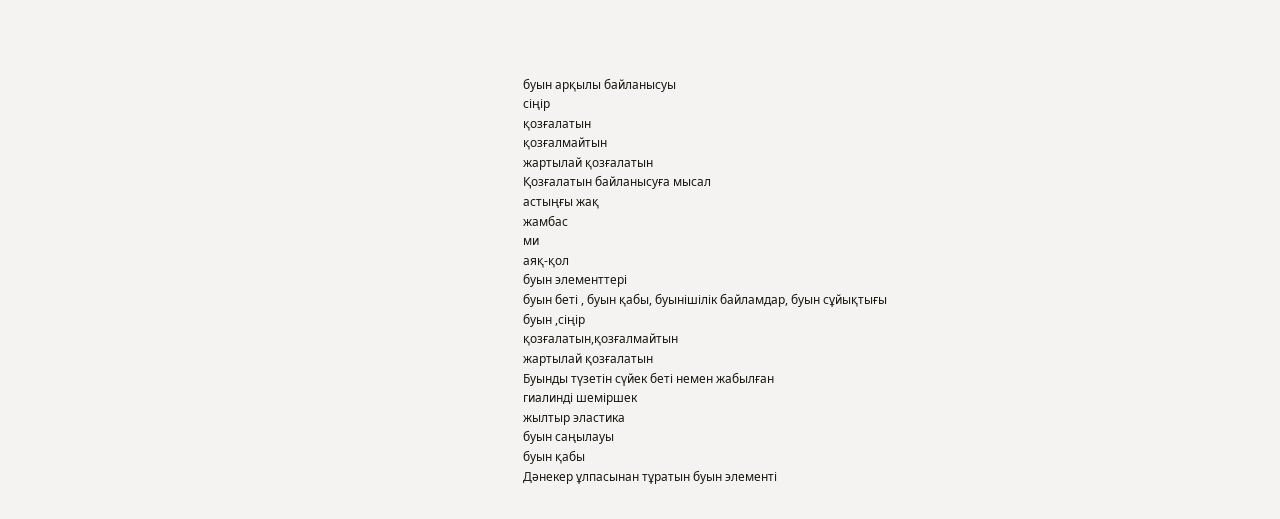буын арқылы байланысуы
сіңір
қозғалатын
қозғалмайтын
жартылай қозғалатын
Қозғалатын байланысуға мысал
астыңғы жақ
жамбас
ми
аяқ-қол
буын элементтері
буын беті , буын қабы, буынішілік байламдар, буын сұйықтығы
буын ,сіңір
қозғалатын,қозғалмайтын
жартылай қозғалатын
Буынды түзетін сүйек беті немен жабылған
гиалинді шеміршек
жылтыр эластика
буын саңылауы
буын қабы
Дәнекер ұлпасынан тұратын буын элементі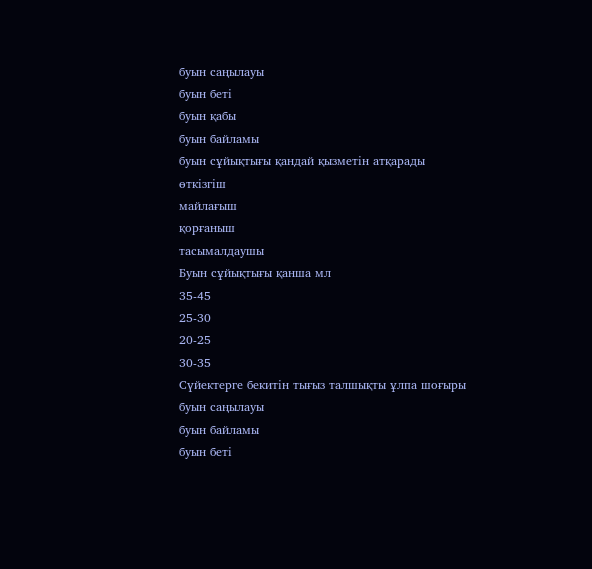буын саңылауы
буын беті
буын қабы
буын байламы
буын сұйықтығы қандай қызметін атқарады
өткізгіш
майлағыш
қорғаныш
тасымалдаушы
Буын сұйықтығы қанша мл
35-45
25-30
20-25
30-35
Сүйектерге бекитін тығыз талшықты ұлпа шоғыры
буын саңылауы
буын байламы
буын беті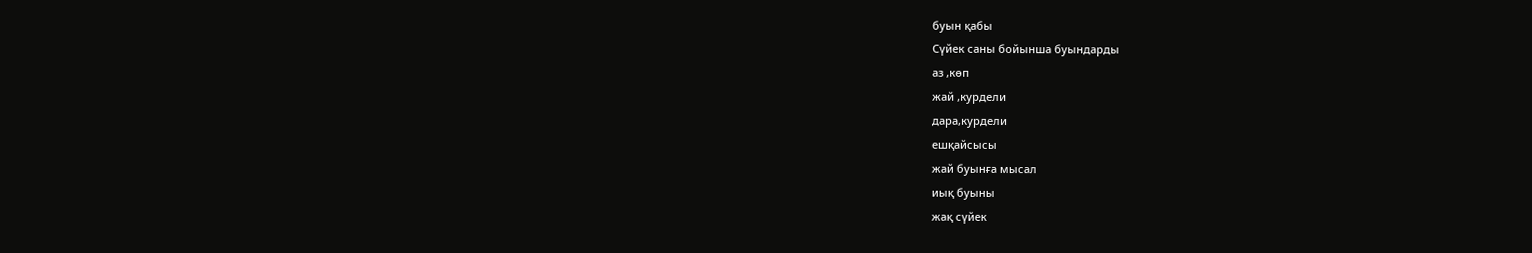буын қабы
Сүйек саны бойынша буындарды
аз ,көп
жай ,курдели
дара,курдели
ешқайсысы
жай буынға мысал
иық буыны
жақ сүйек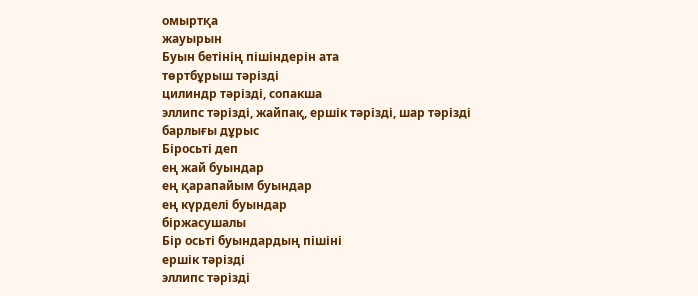омыртқа
жауырын
Буын бетінің пішіндерін ата
төртбұрыш тәрізді
цилиндр тәрізді, сопакша
эллипс тәрізді, жайпақ, ершік тәрізді, шар тәрізді
барлығы дұрыс
Біросьті деп
ең жай буындар
ең қарапайым буындар
ең күрделі буындар
біржасушалы
Бір осьті буындардың пішіні
ершік тәрізді
эллипс тәрізді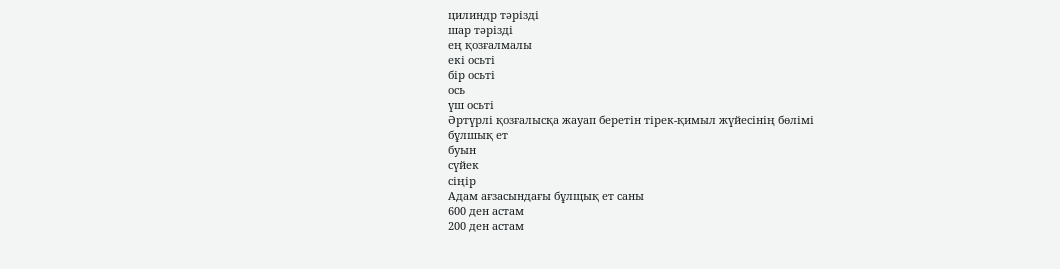цилиндр тәрізді
шар тәрізді
ең қозғалмалы
екі осьті
бір осьті
ось
үш осьті
Әртүрлі қозғалысқа жауап беретін тірек-қимыл жүйесінің бөлімі
бұлшық ет
буын
сүйек
сіңір
Адам ағзасындағы бұлщық ет саны
600 ден астам
200 ден астам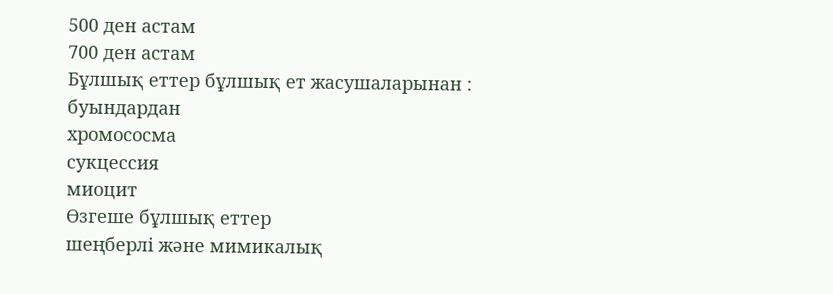500 ден астам
700 ден астам
Бұлшық еттер бұлшық ет жасушаларынан :
буындардан
хромососма
сукцессия
миоцит
Өзгеше бұлшық еттер
шеңберлі және мимикалық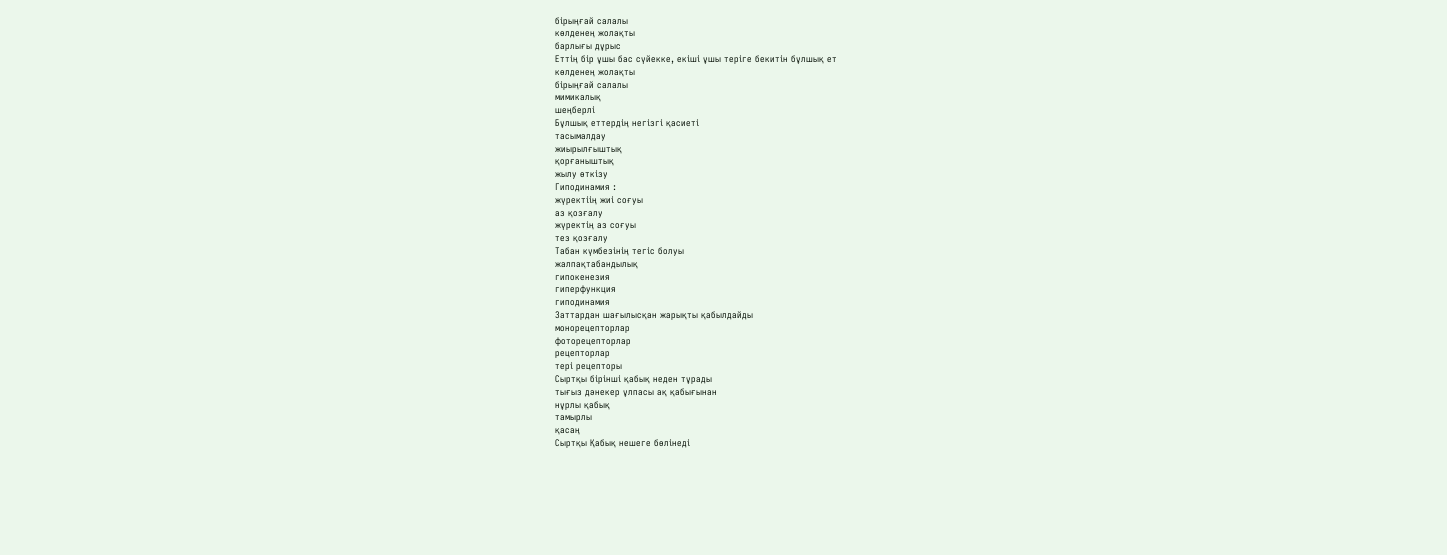бірыңғай салалы
көлденең жолақты
барлығы дұрыс
Еттің бір ұшы бас сүйекке, екіші ұшы теріге бекитін бұлшық ет
көлденең жолақты
бірыңғай салалы
мимикалық
шеңберлі
Бұлшық еттердің негізгі қасиеті
тасымалдау
жиырылғыштық
қорғаныштық
жылу өткізу
Гиподинамия :
жүректіің жиі соғуы
аз қозғалу
жүректің аз соғуы
тез қозғалу
Табан күмбезінің тегіс болуы
жалпақтабандылық
гипокенезия
гиперфункция
гиподинамия
Заттардан шағылысқан жарықты қабылдайды
монорецепторлар
фоторецепторлар
рецепторлар
тері рецепторы
Сыртқы бірінші қабық неден тұрады
тығыз дәнекер ұлпасы ақ қабығынан
нұрлы қабық
тамырлы
қасаң
Сыртқы Қабық нешеге бөлінеді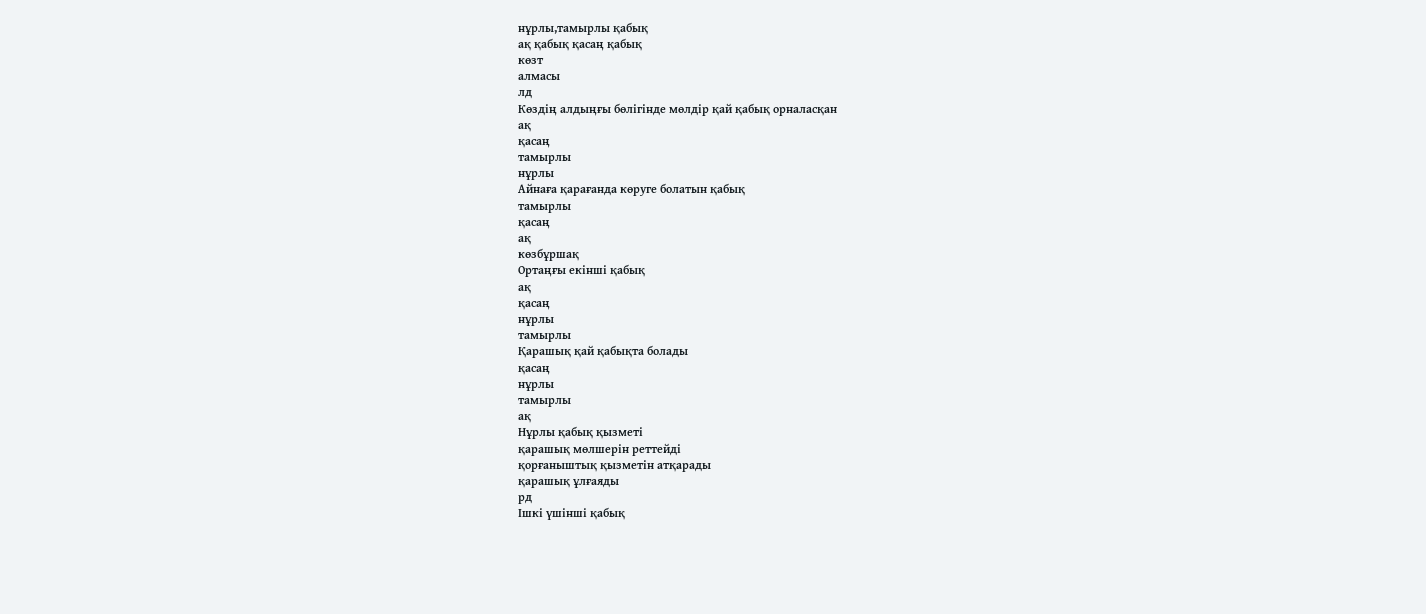нұрлы,тамырлы қабық
ақ қабық қасаң қабық
көзт
алмасы
лд
Көздің алдыңғы бөлігінде мөлдір қай қабық орналасқан
ақ
қасаң
тамырлы
нұрлы
Айнаға қарағанда көруге болатын қабық
тамырлы
қасаң
ақ
көзбұршақ
Ортаңғы екінші қабық
ақ
қасаң
нұрлы
тамырлы
Қарашық қай қабықта болады
қасаң
нұрлы
тамырлы
ақ
Нұрлы қабық қызметі
қарашық мөлшерін реттейді
қорғаныштық қызметін атқарады
қарашық ұлғаяды
рд
Ішкі үшінші қабық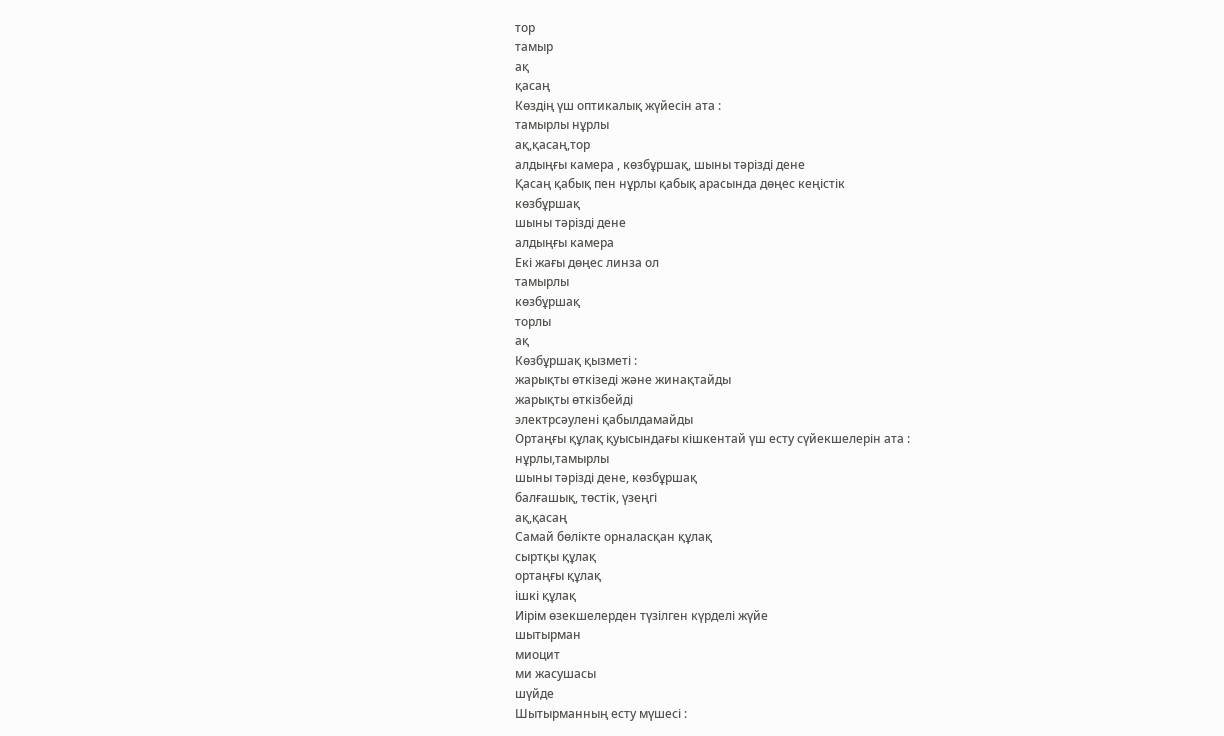тор
тамыр
ақ
қасаң
Көздің үш оптикалық жүйесін ата :
тамырлы нұрлы
ақ,қасаң,тор
алдыңғы камера , көзбұршақ, шыны тәрізді дене
Қасаң қабық пен нұрлы қабық арасында дөңес кеңістік
көзбұршақ
шыны тәрізді дене
алдыңғы камера
Екі жағы дөңес линза ол
тамырлы
көзбұршақ
торлы
ақ
Көзбұршақ қызметі :
жарықты өткізеді және жинақтайды
жарықты өткізбейді
электрсәулені қабылдамайды
Ортаңғы құлақ қуысындағы кішкентай үш есту сүйекшелерін ата :
нұрлы,тамырлы
шыны тәрізді дене, көзбұршақ
балғашық, төстік, үзеңгі
ақ,қасаң
Самай бөлікте орналасқан құлақ
сыртқы құлақ
ортаңғы құлақ
ішкі құлақ
Иірім өзекшелерден түзілген күрделі жүйе
шытырман
миоцит
ми жасушасы
шүйде
Шытырманның есту мүшесі :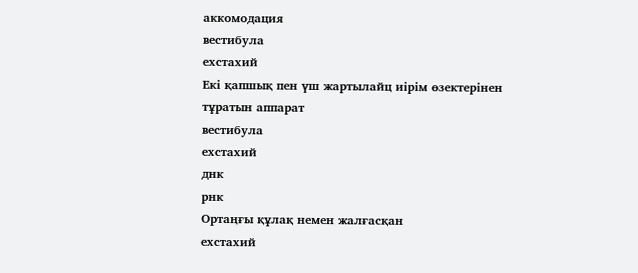аккомодация
вестибула
ехстахий
Екі қапшық пен үш жартылайц иірім өзектерінен тұратын аппарат
вестибула
ехстахий
днк
рнк
Ортаңғы құлақ немен жалғасқан
ехстахий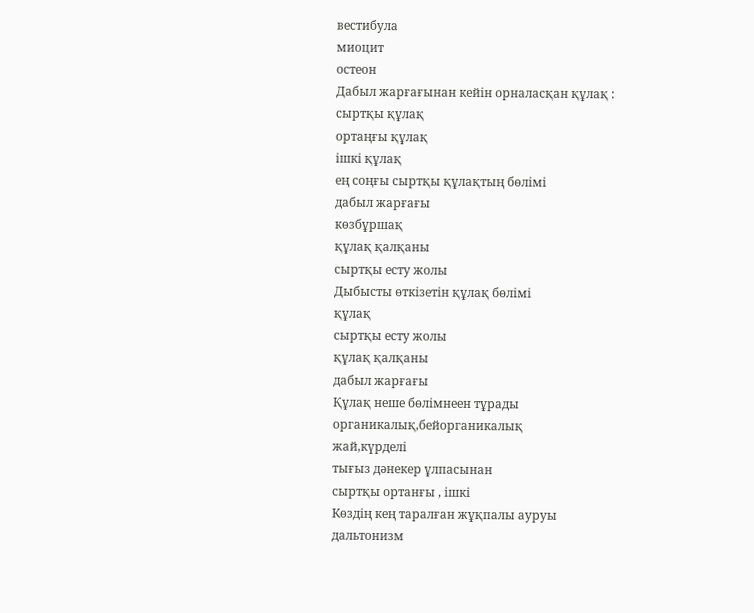вестибула
миоцит
остеон
Дабыл жарғағынан кейін орналасқан құлақ :
сыртқы құлақ
ортаңғы құлақ
ішкі құлақ
ең соңғы сыртқы құлақтың бөлімі
дабыл жарғағы
көзбұршақ
құлақ қалқаны
сыртқы есту жолы
Дыбысты өткізетін құлақ бөлімі
құлақ
сыртқы есту жолы
құлақ қалқаны
дабыл жарғағы
Құлақ неше бөлімнеен тұрады
органикалық,бейорганикалық
жай,күрделі
тығыз дәнекер ұлпасынан
сыртқы ортанғы , ішкі
Көздің кең таралған жұқпалы ауруы
дальтонизм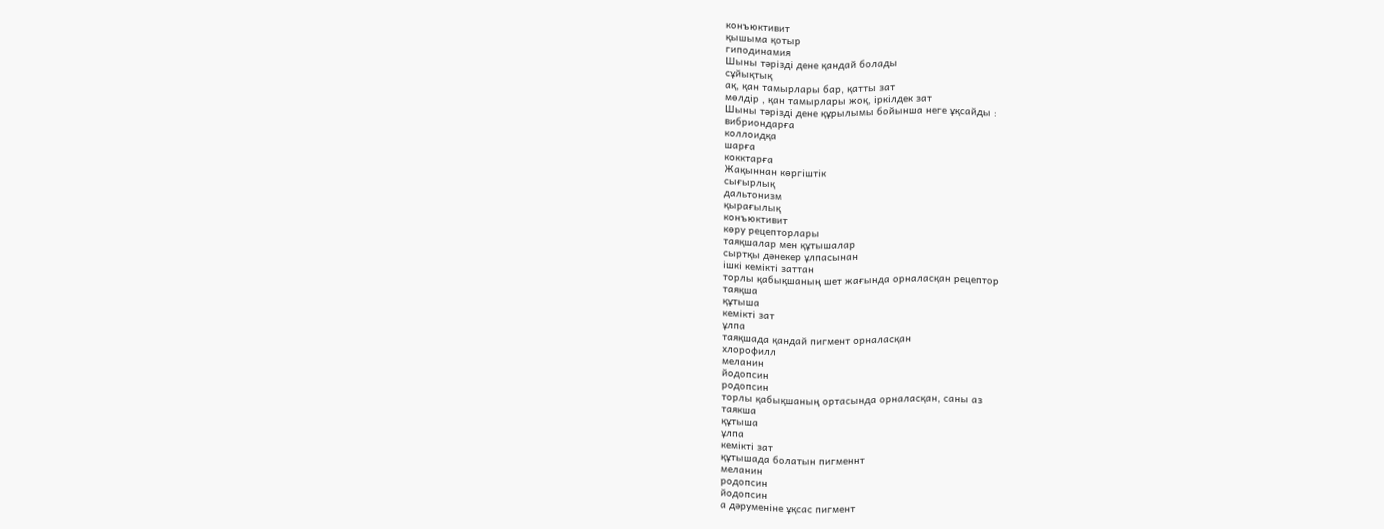конъюктивит
қышыма қотыр
гиподинамия
Шыны тәрізді дене қандай болады
сұйықтық
ақ, қан тамырлары бар, қатты зат
мөлдір , қан тамырлары жоқ, іркілдек зат
Шыны тәрізді дене құрылымы бойынша неге ұқсайды :
вибриондарға
коллоидқа
шарға
кокктарға
Жақыннан көргіштік
сығырлық
дальтонизм
қырағылық
конъюктивит
көру рецепторлары
таяқшалар мен құтышалар
сыртқы дәнекер ұлпасынан
ішкі кемікті заттан
торлы қабықшаның шет жағында орналасқан рецептор
таяқша
құтыша
кемікті зат
ұлпа
таяқшада қандай пигмент орналасқан
хлорофилл
меланин
йодопсин
родопсин
торлы қабықшаның ортасында орналасқан, саны аз
таякша
құтыша
ұлпа
кемікті зат
құтышада болатын пигменнт
меланин
родопсин
йодопсин
а дәруменіне ұқсас пигмент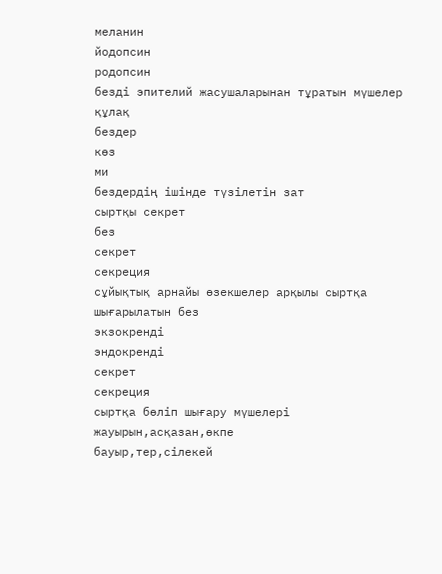меланин
йодопсин
родопсин
безді эпителий жасушаларынан тұратын мүшелер
құлақ
бездер
көз
ми
бездердің ішінде түзілетін зат
сыртқы секрет
без
секрет
секреция
сұйықтық арнайы өзекшелер арқылы сыртқа шығарылатын без
экзокренді
эндокренді
секрет
секреция
сыртқа бөліп шығару мүшелері
жауырын,асқазан,өкпе
бауыр,тер,сілекей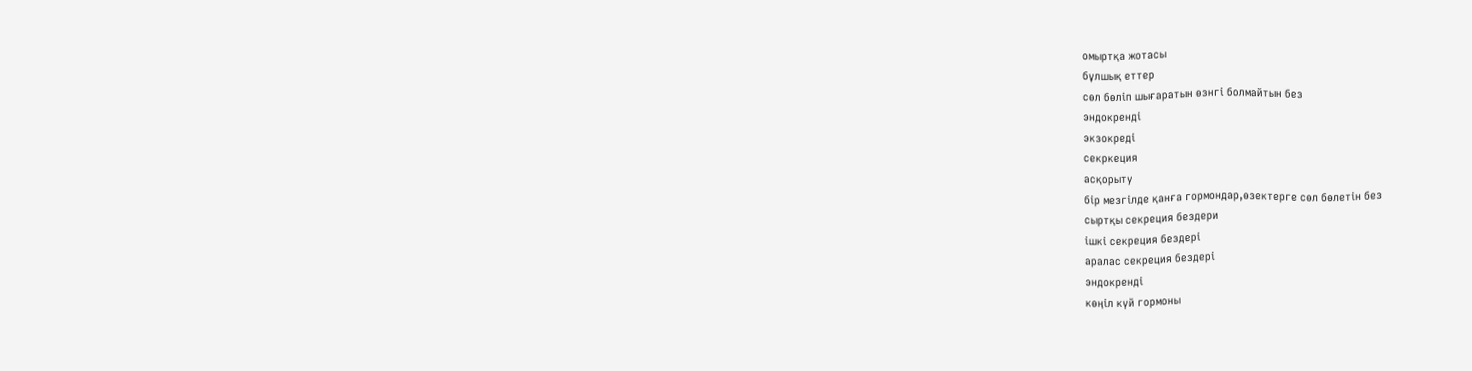омыртқа жотасы
бұлшық еттер
сөл бөліп шығаратын өзнгі болмайтын без
эндокренді
экзокреді
секркеция
асқорыту
бір мезгілде қанға гормондар,өзектерге сөл бөлетін без
сыртқы секреция бездери
ішкі секреция бездері
аралас секреция бездері
эндокренді
көңіл күй гормоны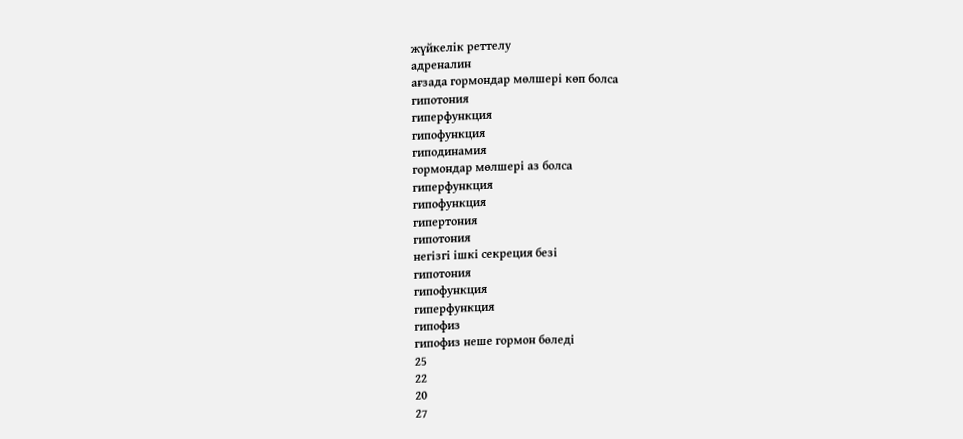жүйкелік реттелу
адреналин
ағзада гормондар мөлшері көп болса
гипотония
гиперфункция
гипофункция
гиподинамия
гормондар мөлшері аз болса
гиперфункция
гипофункция
гипертония
гипотония
негізгі ішкі секреция безі
гипотония
гипофункция
гиперфункция
гипофиз
гипофиз неше гормон бөледі
25
22
20
27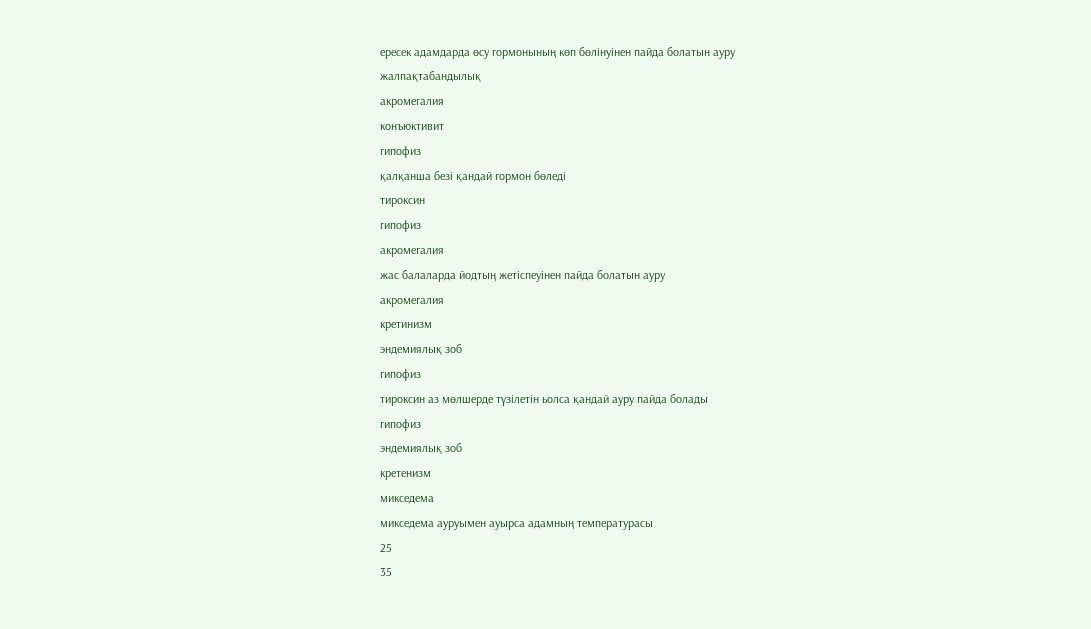ересек адамдарда өсу гормонының көп бөлінуінен пайда болатын ауру
жалпақтабандылық
акромегалия
конъюктивит
гипофиз
қалқанша безі қандай гормон бөледі
тироксин
гипофиз
акромегалия
жас балаларда йодтың жетіспеуінен пайда болатын ауру
акромегалия
кретинизм
эндемиялық зоб
гипофиз
тироксин аз мөлшерде түзілетін ьолса қандай ауру пайда болады
гипофиз
эндемиялық зоб
кретенизм
микседема
микседема ауруымен ауырса адамның температурасы
25
35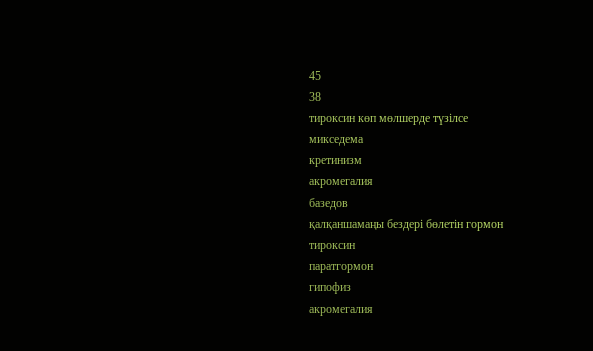45
38
тироксин көп мөлшерде түзілсе
микседема
кретинизм
акромегалия
базедов
қалқаншамаңы бездері бөлетін гормон
тироксин
паратгормон
гипофиз
акромегалия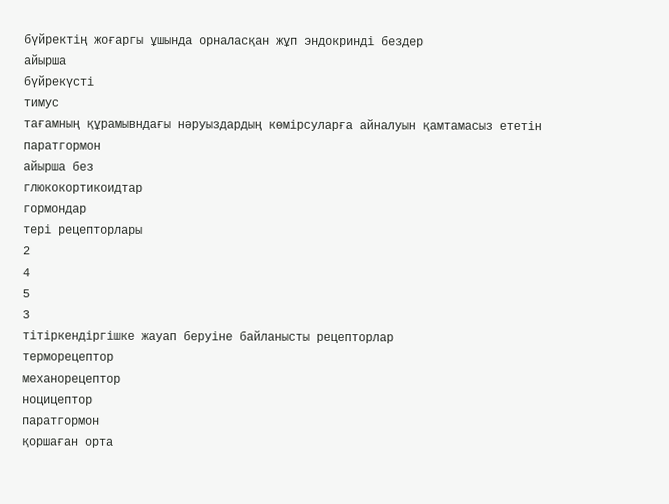бүйректің жоғаргы ұшында орналасқан жұп эндокринді бездер
айырша
бүйрекүсті
тимус
тағамның құрамывндағы нәруыздардың көмірсуларға айналуын қамтамасыз ететін
паратгормон
айырша без
глюкокортикоидтар
гормондар
тері рецепторлары
2
4
5
3
тітіркендіргішке жауап беруіне байланысты рецепторлар
терморецептор
механорецептор
ноцицептор
паратгормон
қоршаған орта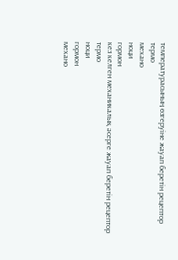температурасының өзгеруіне жауап беретін рецептор
термо
механо
ноци
гормон
кез келген механикалық әсерге жауап беретін рецептор
термо
ноци
гормон
механо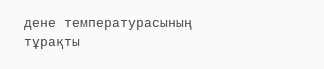дене температурасының тұрақты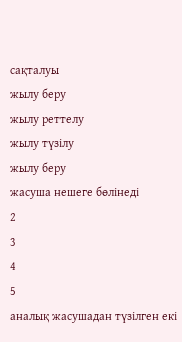сақталуы
жылу беру
жылу реттелу
жылу түзілу
жылу беру
жасуша нешеге бөлінеді
2
3
4
5
аналық жасушадан түзілген екі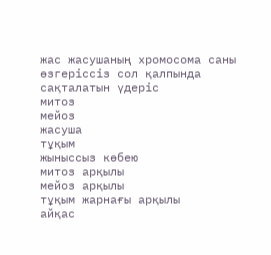жас жасушаның хромосома саны өзгеріссіз сол қалпында сақталатын үдеріс
митоз
мейоз
жасуша
тұқым
жыныссыз көбею
митоз арқылы
мейоз арқылы
тұқым жарнағы арқылы
айқас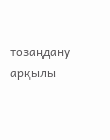тозаңдану арқылы